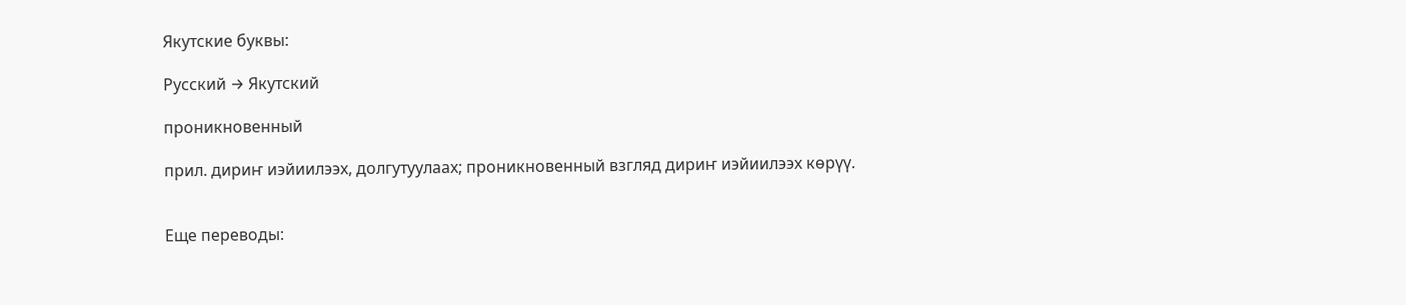Якутские буквы:

Русский → Якутский

проникновенный

прил. дириҥ иэйиилээх, долгутуулаах; проникновенный взгляд дириҥ иэйиилээх көрүү.


Еще переводы: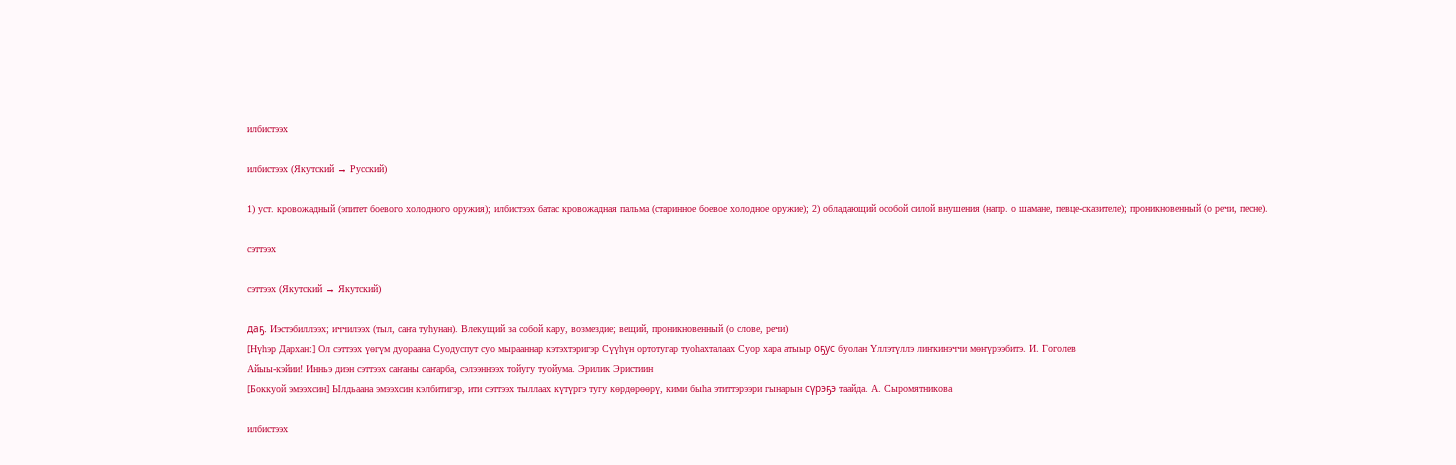илбистээх

илбистээх (Якутский → Русский)

1) уст. кровожадный (эпитет боевого холодного оружия); илбистээх батас кровожадная пальма (старинное боевое холодное оружие); 2) обладающий особой силой внушения (напр. о шамане, певце-сказителе); проникновенный (о речи, песне).

сэттээх

сэттээх (Якутский → Якутский)

даҕ. Иэстэбиллээх; иччилээх (тыл, саҥа туһунан). Влекущий за собой кару, возмездие; вещий, проникновенный (о слове, речи)
[Нүһэр Дархан:] Ол сэттээх үөгүм дуораана Суодуспут суо мырааннар кэтэхтэригэр Сүүһүн ортотугар туоһахталаах Суор хара атыыр оҕус буолан Үллэтүллэ лиҥкинэччи мөҥүрээбитэ. И. Гоголев
Айыы-кэйии! Инньэ диэн сэттээх саҥаны саҥарба, сэлээннээх тойугу туойума. Эрилик Эристиин
[Боккуой эмээхсин] Ылдьаана эмээхсин кэлбитигэр, ити сэттээх тыллаах күтүргэ тугу көрдөрөөрү, кими быһа этиттэрээри гынарын сүрэҕэ таайда. А. Сыромятникова

илбистээх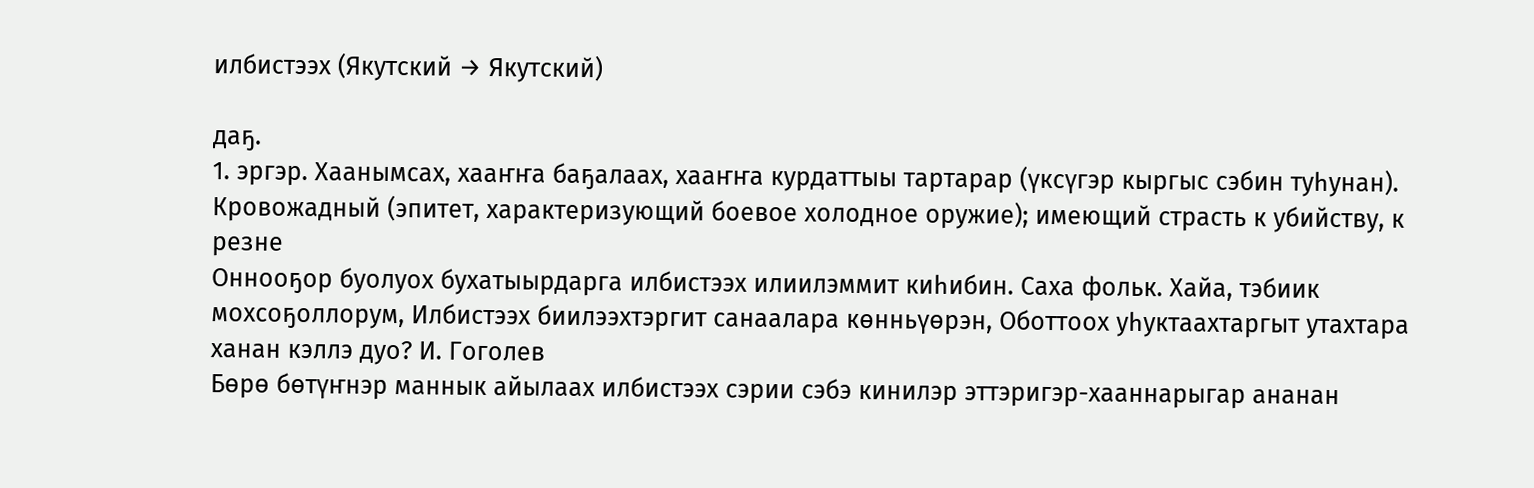илбистээх (Якутский → Якутский)

даҕ.
1. эргэр. Хаанымсах, хааҥҥа баҕалаах, хааҥҥа курдаттыы тартарар (үксүгэр кыргыс сэбин туһунан). Кровожадный (эпитет, характеризующий боевое холодное оружие); имеющий страсть к убийству, к резне
Оннооҕор буолуох бухатыырдарга илбистээх илиилэммит киһибин. Саха фольк. Хайа, тэбиик мохсоҕоллорум, Илбистээх биилээхтэргит санаалара көнньүөрэн, Оботтоох уһуктаахтаргыт утахтара ханан кэллэ дуо? И. Гоголев
Бөрө бөтүҥнэр маннык айылаах илбистээх сэрии сэбэ кинилэр эттэригэр-хааннарыгар ананан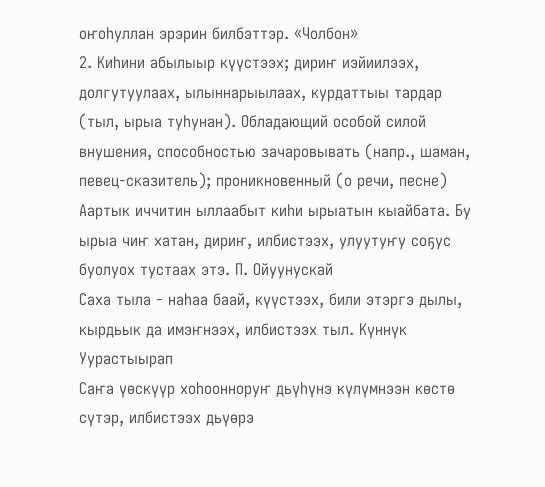оҥоһуллан эрэрин билбэттэр. «Чолбон»
2. Киһини абылыыр күүстээх; дириҥ иэйиилээх, долгутуулаах, ылыннарыылаах, курдаттыы тардар (тыл, ырыа туһунан). Обладающий особой силой внушения, способностью зачаровывать (напр., шаман, певец-сказитель); проникновенный (о речи, песне)
Аартык иччитин ыллаабыт киһи ырыатын кыайбата. Бу ырыа чиҥ хатан, дириҥ, илбистээх, улуутуҥу соҕус буолуох тустаах этэ. П. Ойуунускай
Саха тыла - наһаа баай, күүстээх, били этэргэ дылы, кырдьык да имэҥнээх, илбистээх тыл. Күннүк Уурастыырап
Саҥа үөскүүр хоһоонноруҥ дьүһүнэ күлүмнээн көстө сүтэр, илбистээх дьүөрэ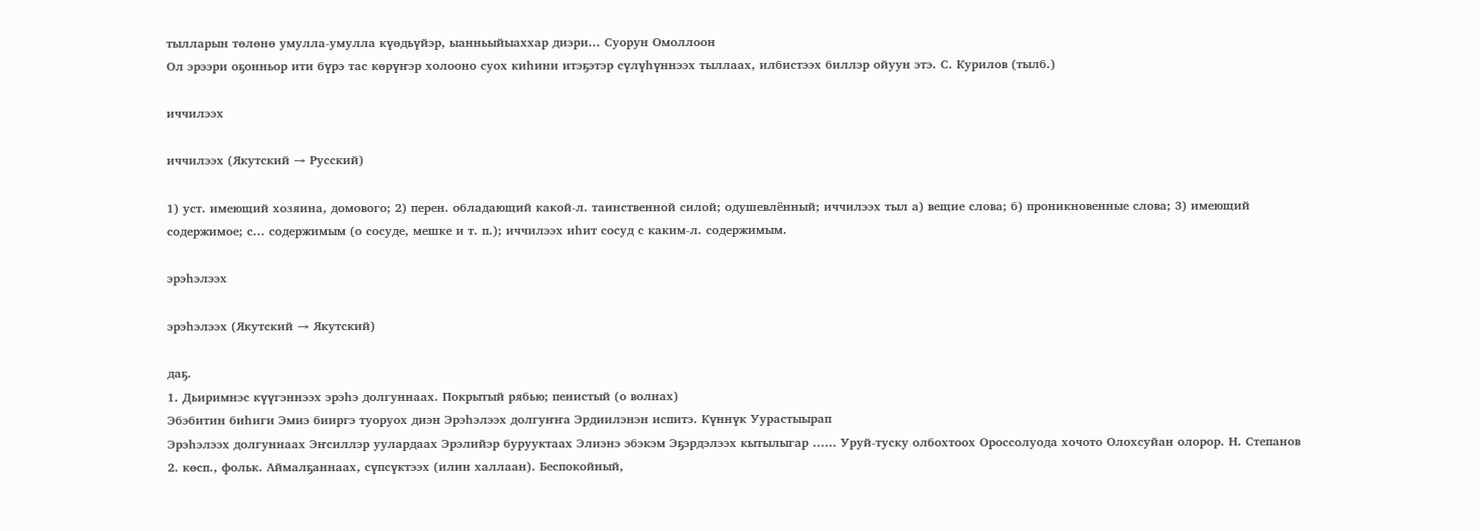тылларын төлөнө умулла-умулла күөдьүйэр, ыанньыйыаххар диэри... Суорун Омоллоон
Ол эрээри оҕонньор ити бүрэ тас көрүҥэр холооно суох киһини итэҕэтэр сүлүһүннээх тыллаах, илбистээх биллэр ойуун этэ. С. Курилов (тылб.)

иччилээх

иччилээх (Якутский → Русский)

1) уст. имеющий хозяина, домового; 2) перен. обладающий какой-л. таинственной силой; одушевлённый; иччилээх тыл а) вещие слова; б) проникновенные слова; 3) имеющий содержимое; с... содержимым (о сосуде, мешке и т. п.); иччилээх иһит сосуд с каким-л. содержимым.

эрэһэлээх

эрэһэлээх (Якутский → Якутский)

даҕ.
1. Дьиримнэс күүгэннээх эрэһэ долгуннаах. Покрытый рябью; пенистый (о волнах)
Эбэбитин биһиги Эмиэ бииргэ туоруох диэн Эрэһэлээх долгуҥҥа Эрдиилэнэн испитэ. Күннүк Уурастыырап
Эрэһэлээх долгуннаах Эҥсиллэр уулардаах Эрэлийэр бурууктаах Элиэнэ эбэкэм Эҕэрдэлээх кытылыгар …… Уруй-туску олбохтоох Ороссолуода хочото Олохсуйан олорор. Н. Степанов
2. көсп., фольк. Аймалҕаннаах, сүпсүктээх (илин халлаан). Беспокойный,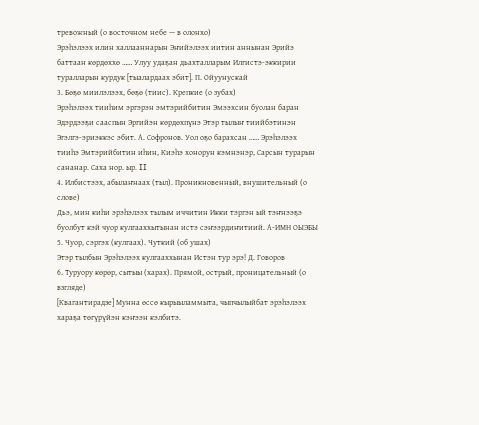тревожный (о восточном небе — в олонхо)
Эрэһэлээх илин халлааннарын Эҥийэлээх иитин аннынан Эрийэ баттаан көрдөххө …… Улуу удаҕан дьахталларым Илгистэ-эккирии туралларын курдук [тыалардаах эбит]. П. Ойуунускай
3. Бөҕө миилэлээх, бөҕө (тиис). Крепкие (о зубах)
Эрэһэлээх тииһим эргэрэн эмтэрийбитин Эмээхсин буолан баран Эдэрдээҕи сааспын Эргийэн көрдөхпүнэ Этэр тылыҥ тиийбэтинэн Эгэлгэ-эриэккэс эбит. А. Софронов. Уол оҕо барахсан …… Эрэһэлээх тииһэ Эмтэрийбитин иһин, Киэһэ хонорун кэмнэнэр, Сарсын турарын сананар. Саха нор. ыр. II
4. Илбистээх, абылаҥнаах (тыл). Проникновенный, внушительный (о слове)
Дьэ, мин киһи эрэһэлээх тылым иччитин Икки тэргэн ый тэҥнээҕэ буолбут кэй чуор кулгааххытынан истэ сэҥээрдиҥитиий. А-ИМН ОЫЭБЫ
5. Чуор, сэргэх (кулгаах). Чуткий (об ушах)
Этэр тылбын Эрэһэлээх кулгааххынан Истэн тур эрэ! Д. Говоров
6. Туруору көрөр, сытыы (харах). Прямой, острый, проницательный (о взгляде)
[Квагантирадзе] Мунна өссө кырыыламмыта, чыпчылыйбат эрэһэлээх хараҕа төгүрүйэн кэҥээн кэлбитэ.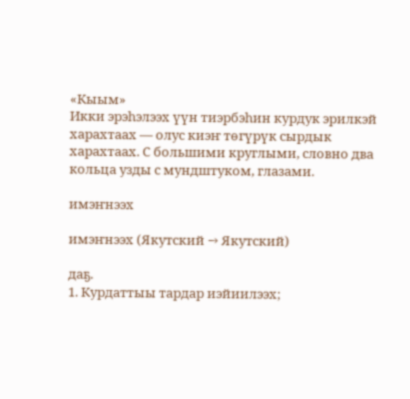«Кыым»
Икки эрэһэлээх үүн тиэрбэһин курдук эрилкэй харахтаах — олус киэҥ төгүрүк сырдык харахтаах. С большими круглыми, словно два кольца узды с мундштуком, глазами.

имэҥнээх

имэҥнээх (Якутский → Якутский)

даҕ.
1. Курдаттыы тардар иэйиилээх;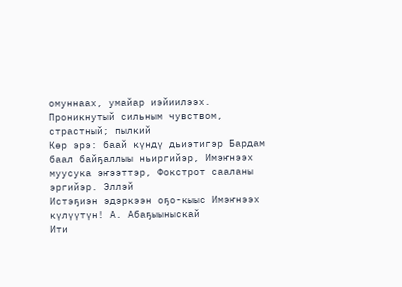омуннаах, умайар иэйиилээх. Проникнутый сильным чувством, страстный; пылкий
Көр эрэ: баай күндү дьиэтигэр Бардам баал байҕаллыы ньиргийэр, Имэҥнээх муусука эҥээттэр, Фокстрот сааланы эргийэр. Эллэй
Истэҕиэн эдэркээн оҕо-кыыс Имэҥнээх күлүүтүн! А. Абаҕыыныскай
Ити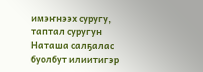имэҥнээх суругу, таптал суругун Наташа салҕалас буолбут илиитигэр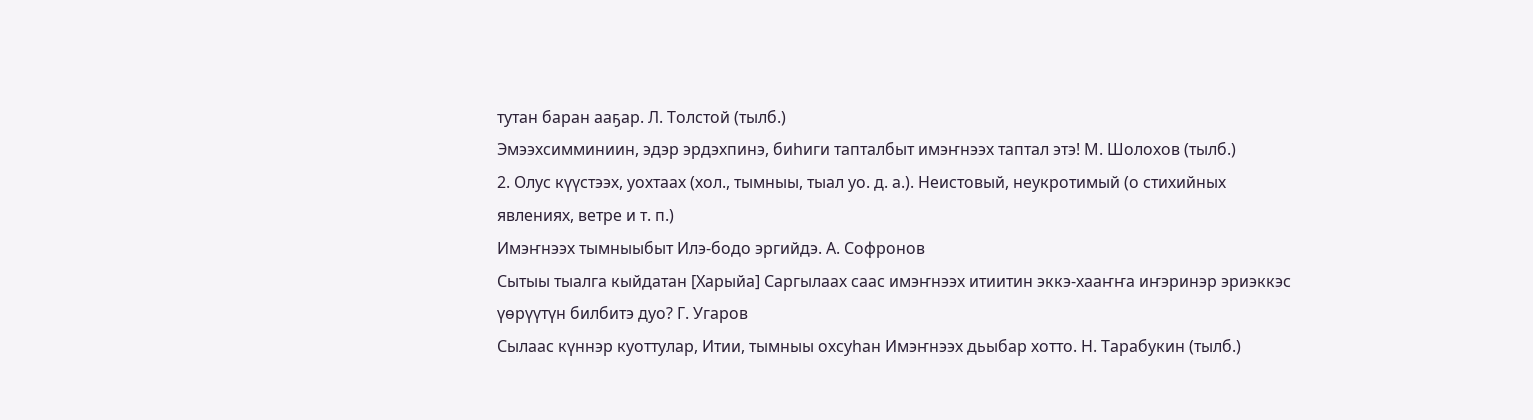тутан баран ааҕар. Л. Толстой (тылб.)
Эмээхсимминиин, эдэр эрдэхпинэ, биһиги тапталбыт имэҥнээх таптал этэ! М. Шолохов (тылб.)
2. Олус күүстээх, уохтаах (хол., тымныы, тыал уо. д. а.). Неистовый, неукротимый (о стихийных явлениях, ветре и т. п.)
Имэҥнээх тымныыбыт Илэ-бодо эргийдэ. А. Софронов
Сытыы тыалга кыйдатан [Харыйа] Саргылаах саас имэҥнээх итиитин эккэ-хааҥҥа иҥэринэр эриэккэс үөрүүтүн билбитэ дуо? Г. Угаров
Сылаас күннэр куоттулар, Итии, тымныы охсуһан Имэҥнээх дьыбар хотто. Н. Тарабукин (тылб.)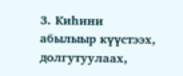3. Киһини абылыыр күүстээх, долгутуулаах,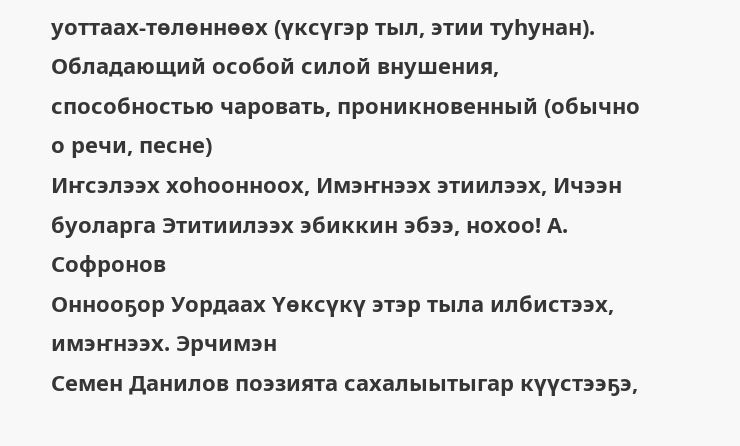уоттаах-төлөннөөх (үксүгэр тыл, этии туһунан). Обладающий особой силой внушения, способностью чаровать, проникновенный (обычно о речи, песне)
Иҥсэлээх хоһоонноох, Имэҥнээх этиилээх, Ичээн буоларга Этитиилээх эбиккин эбээ, нохоо! А. Софронов
Оннооҕор Уордаах Үөксүкү этэр тыла илбистээх, имэҥнээх. Эрчимэн
Семен Данилов поэзията сахалыытыгар күүстээҕэ,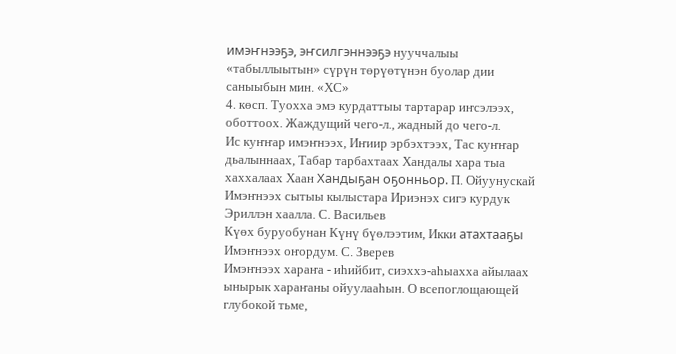имэҥнээҕэ, эҥсилгэннээҕэ нууччалыы «табыллыытын» сүрүн төрүөтүнэн буолар дии саныыбын мин. «ХС»
4. көсп. Туохха эмэ курдаттыы тартарар иҥсэлээх, оботтоох. Жаждущий чего-л., жадный до чего-л.
Ис куҥҥар имэҥнээх, Иҥиир эрбэхтээх, Тас куҥҥар дьалыннаах, Табар тарбахтаах Хандалы хара тыа хаххалаах Хаан Хандыҕан оҕонньор. П. Ойуунускай
Имэҥнээх сытыы кылыстара Ириэнэх сигэ курдук Эриллэн хаалла. С. Васильев
Күөх буруобунан Күнү бүөлээтим, Икки атахтааҕы Имэҥнээх оҥордум. С. Зверев
Имэҥнээх хараҥа - иһийбит, сиэххэ-аһыахха айылаах ынырык хараҥаны ойуулааһын. О всепоглощающей глубокой тьме,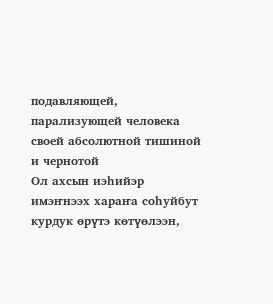подавляющей, парализующей человека своей абсолютной тишиной и чернотой
Ол ахсын иэһийэр имэҥнээх хараҥа соһуйбут курдук өрүтэ көтүөлээн,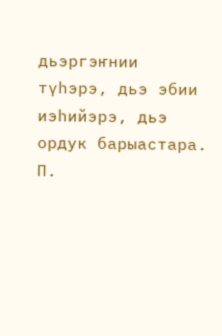дьэргэҥнии түһэрэ, дьэ эбии иэһийэрэ, дьэ ордук барыастара. П.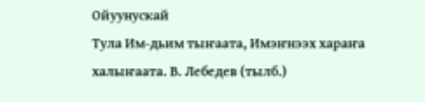Ойуунускай
Тула Им-дьим тыҥаата, Имэҥнээх хараҥа халыҥаата. В. Лебедев (тылб.)